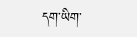དག་ཡིག་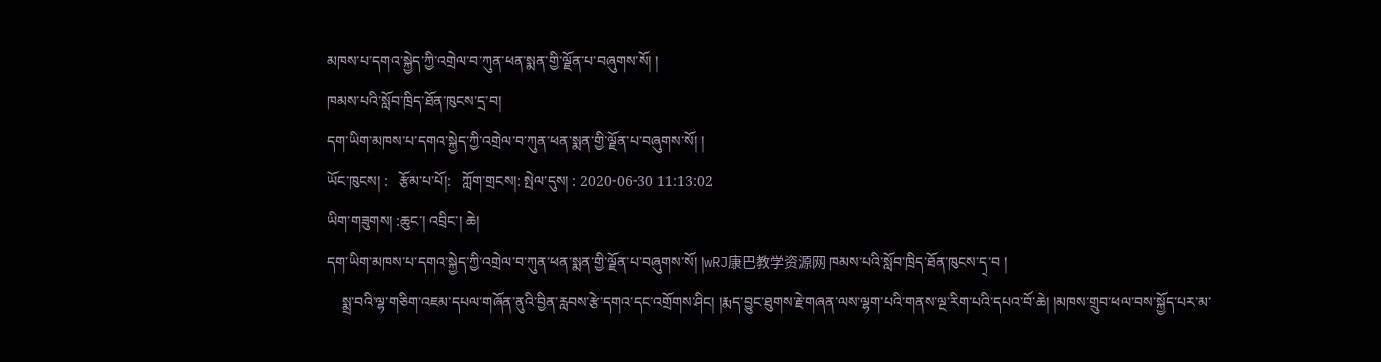མཁས་པ་དགའ་སྐྱེད་ཀྱི་འགྲེལ་བ་ཀུན་ཕན་སྨན་གྱི་ལྗོན་པ་བཞུགས་སོ། །
ཁམས་པའི་སློབ་ཁྲིད་ཐོན་ཁུངས་དྲ་བ།
དག་ཡིག་མཁས་པ་དགའ་སྐྱེད་ཀྱི་འགྲེལ་བ་ཀུན་ཕན་སྨན་གྱི་ལྗོན་པ་བཞུགས་སོ། །
ཡོང་ཁུངས། :   རྩོམ་པ་པོ།:   ཀློག་གྲངས།: སྤེལ་དུས། : 2020-06-30 11:13:02
ཡིག་གཟུགས། :ཆུང་། འབྲིང་། ཆེ།
དག་ཡིག་མཁས་པ་དགའ་སྐྱེད་ཀྱི་འགྲེལ་བ་ཀུན་ཕན་སྨན་གྱི་ལྗོན་པ་བཞུགས་སོ། །wRJ康巴教学资源网 ཁམས་པའི་སློབ་ཁྲིད་ཐོན་ཁུངས་ད྄་བ །
    སྨྲ་བའི་ལྷ་གཅིག་འཇམ་དཔལ་གཞོན་ནུའི་བྱིན་རླབས་རྩེ་དགའ་དང་འགྲོགས་ཤིང། །རྨད་བྱུང་ཐུགས་རྗེ་གཞན་ལས་ལྷག་པའི་གནས་ལྔ་རིག་པའི་དཔའ་བོ་ཆེ། །མཁས་གྲུབ་ཕལ་བས་སྐྱོད་པར་མ་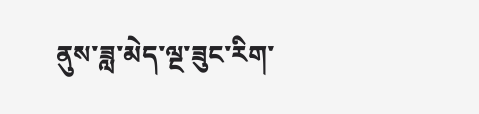ནུས་ཟླ་མེད་ལྔ་ཟུང་རིག་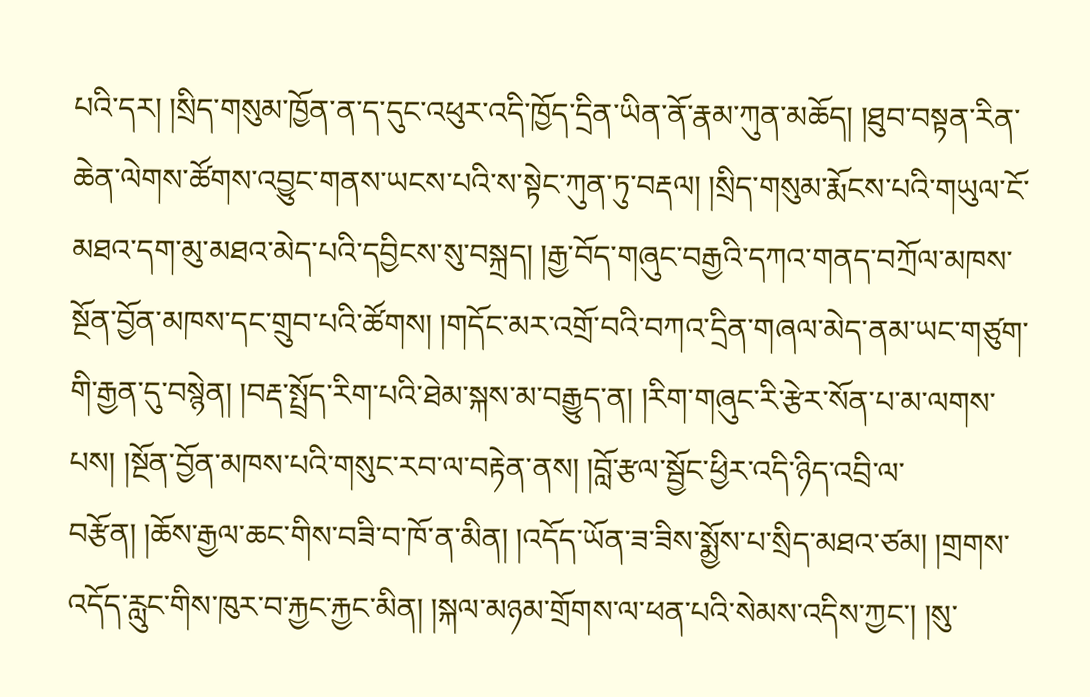པའི་དར། །སྲིད་གསུམ་ཁྱོན་ན་ད་དུང་འཕུར་འདི་ཁྱོད་དྲིན་ཡིན་ནོ་རྣམ་ཀུན་མཆོད། །ཐུབ་བསྟན་རིན་ཆེན་ལེགས་ཚོགས་འབྱུང་གནས་ཡངས་པའི་ས་སྟེང་ཀུན་ཏུ་བརྡལ། །སྲིད་གསུམ་རྨོངས་པའི་གཡུལ་ངོ་མཐའ་དག་མུ་མཐའ་མེད་པའི་དབྱིངས་སུ་བསྐྲད། །རྒྱ་བོད་གཞུང་བརྒྱའི་དཀའ་གནད་བཀྲོལ་མཁས་སྔོན་བྱོན་མཁས་དང་གྲུབ་པའི་ཚོགས། །གདོང་མར་འགྲོ་བའི་བཀའ་དྲིན་གཞལ་མེད་ནམ་ཡང་གཙུག་གི་རྒྱན་དུ་བསྙེན། །བརྡ་སྤྲོད་རིག་པའི་ཐེམ་སྐས་མ་བརྒྱུད་ན། །རིག་གཞུང་རི་རྩེར་སོན་པ་མ་ལགས་པས། །སྔོན་བྱོན་མཁས་པའི་གསུང་རབ་ལ་བརྟེན་ནས། །བློ་རྩལ་སྦྱོང་ཕྱིར་འདི་ཉིད་འབྲི་ལ་བརྩོན། །ཆོས་རྒྱལ་ཆང་གིས་བཟི་བ་ཁོ་ན་མིན། །འདོད་ཡོན་ཟ་ཟིས་སྨྱོས་པ་སྲིད་མཐའ་ཙམ། །གྲགས་འདོད་རླུང་གིས་ཁུར་བ་རྐྱང་རྐྱང་མིན། །སྐལ་མཉམ་གྲོགས་ལ་ཕན་པའི་སེམས་འདིས་ཀྱང་། །སུ་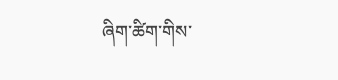ཞིག་ཚིག་གིས་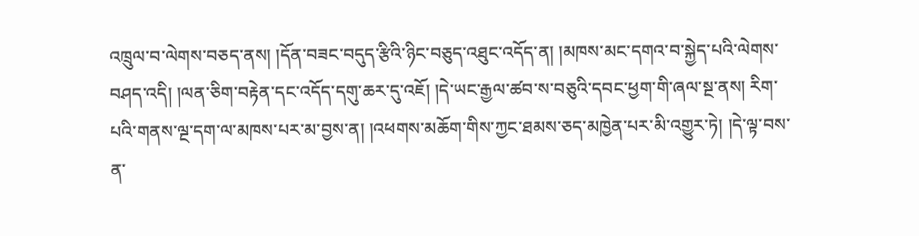འཁྲུལ་བ་ལེགས་བཅད་ནས། །དོན་བཟང་བདུད་རྩིའི་ཉིང་བཅུད་འཐུང་འདོད་ན། །མཁས་མང་དགའ་བ་སྐྱེད་པའི་ལེགས་བཤད་འདི། །ལན་ཅིག་བརྟེན་དང་འདོད་དགུ་ཆར་དུ་འཇོ། །དེ་ཡང་རྒྱལ་ཚབ་ས་བཅུའི་དབང་ཕྱག་གི་ཞལ་སྔ་ནས། རིག་པའི་གནས་ལྔ་དག་ལ་མཁས་པར་མ་བྱས་ན། །འཕགས་མཆོག་གིས་ཀྱང་ཐམས་ཅད་མཁྱེན་པར་མི་འགྱུར་ཏེ། །དེ་ལྟ་བས་ན་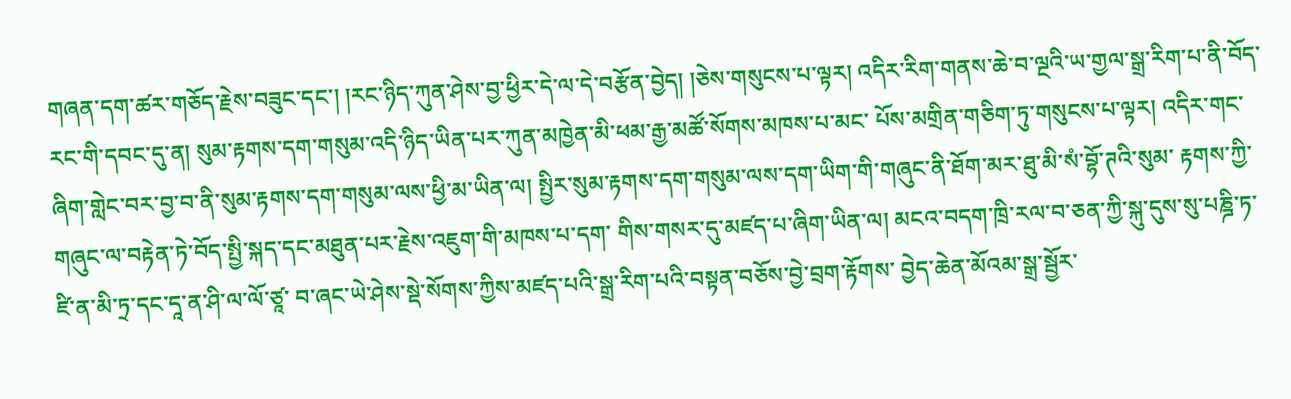གཞན་དག་ཚར་གཅོད་རྗེས་བཟུང་དང་། །རང་ཉིད་ཀུན་ཤེས་བྱ་ཕྱིར་དེ་ལ་དེ་བརྩོན་བྱེད། །ཅེས་གསུངས་པ་ལྟར། འདིར་རིག་གནས་ཆེ་བ་ལྔའི་ཡ་གྱལ་སྒྲ་རིག་པ་ནི་བོད་རང་གི་དབང་དུ་ན། སུམ་རྟགས་དག་གསུམ་འདི་ཉིད་ཡིན་པར་ཀུན་མཁྱེན་མི་ཕམ་རྒྱ་མཚོ་སོགས་མཁས་པ་མང་ པོས་མགྲིན་གཅིག་ཏུ་གསུངས་པ་ལྟར། འདིར་གང་ཞིག་གླེང་བར་བྱ་བ་ནི་སུམ་རྟགས་དག་གསུམ་ལས་ཕྱི་མ་ཡིན་ལ། སྤྱིར་སུམ་རྟགས་དག་གསུམ་ལས་དག་ཡིག་གི་གཞུང་ནི་ཐོག་མར་ཐུ་མི་སཾ་བྷོ་ཊའི་སུམ་ རྟགས་ཀྱི་གཞུང་ལ་བརྟེན་ཏེ་བོད་སྤྱི་སྐད་དང་མཐུན་པར་རྗེས་འཇུག་གི་མཁས་པ་དག་ གིས་གསར་དུ་མཛད་པ་ཞིག་ཡིན་ལ། མངའ་བདག་ཁྲི་རལ་བ་ཅན་ཀྱི་སྐུ་དུས་སུ་པཎྜི་ཏ་ཛི་ན་མི་ཏྲ་དང་དཱ་ན་ཤི་ལ་ལོ་ཙཱ་ བ་ཞང་ཡེ་ཤེས་སྡེ་སོགས་ཀྱིས་མཛད་པའི་སྒྲ་རིག་པའི་བསྟན་བཅོས་བྱེ་བྲག་རྟོགས་ བྱེད་ཆེན་མོའམ་སྒྲ་སྦྱོར་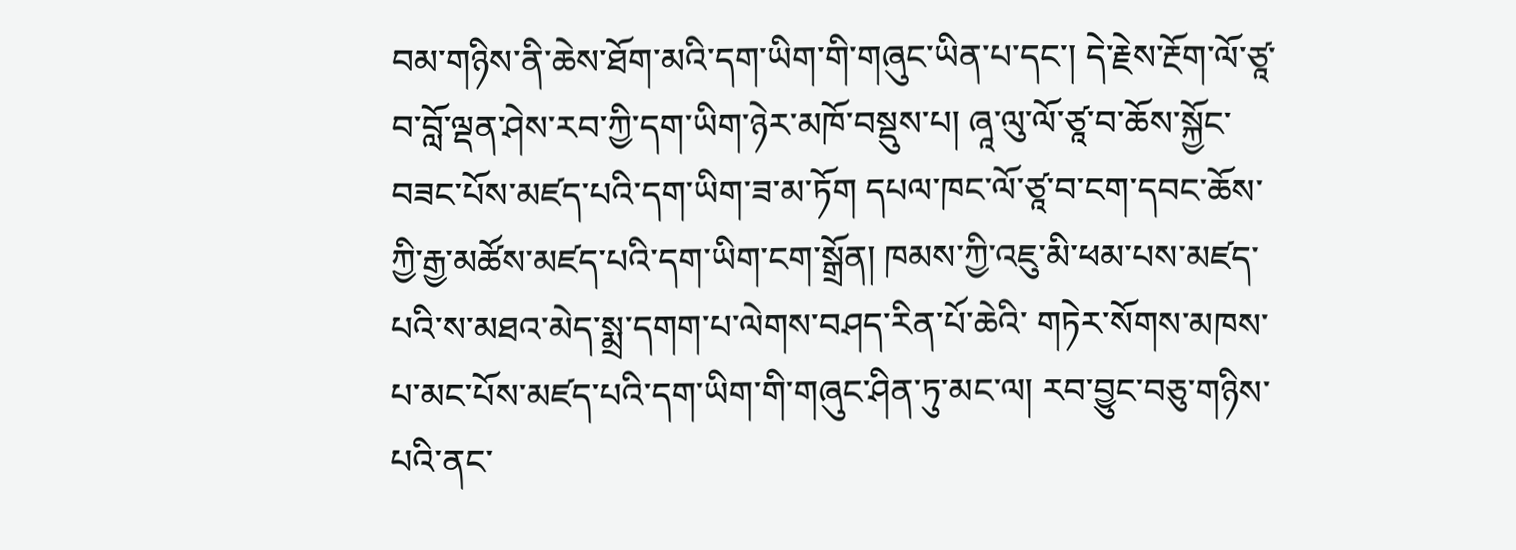བམ་གཉིས་ནི་ཆེས་ཐོག་མའི་དག་ཡིག་གི་གཞུང་ཡིན་པ་དང་། དེ་རྗེས་རྔོག་ལོ་ཙཱ་བ་བློ་ལྡན་ཤེས་རབ་ཀྱི་དག་ཡིག་ཉེར་མཁོ་བསྡུས་པ། ཞཱ་ལུ་ལོ་ཙཱ་བ་ཆོས་སྐྱོང་བཟང་པོས་མཛད་པའི་དག་ཡིག་ཟ་མ་ཏོག དཔལ་ཁང་ལོ་ཙཱ་བ་ངག་དབང་ཆོས་ཀྱི་རྒྱ་མཚོས་མཛད་པའི་དག་ཡིག་ངག་སྒྲོན། ཁམས་ཀྱི་འཇུ་མི་ཕམ་པས་མཛད་པའི་ས་མཐའ་མེད་སྨྲ་དགག་པ་ལེགས་བཤད་རིན་པོ་ཆེའི་ གཏེར་སོགས་མཁས་པ་མང་པོས་མཛད་པའི་དག་ཡིག་གི་གཞུང་ཤིན་ཏུ་མང་ལ། རབ་བྱུང་བཅུ་གཉིས་པའི་ནང་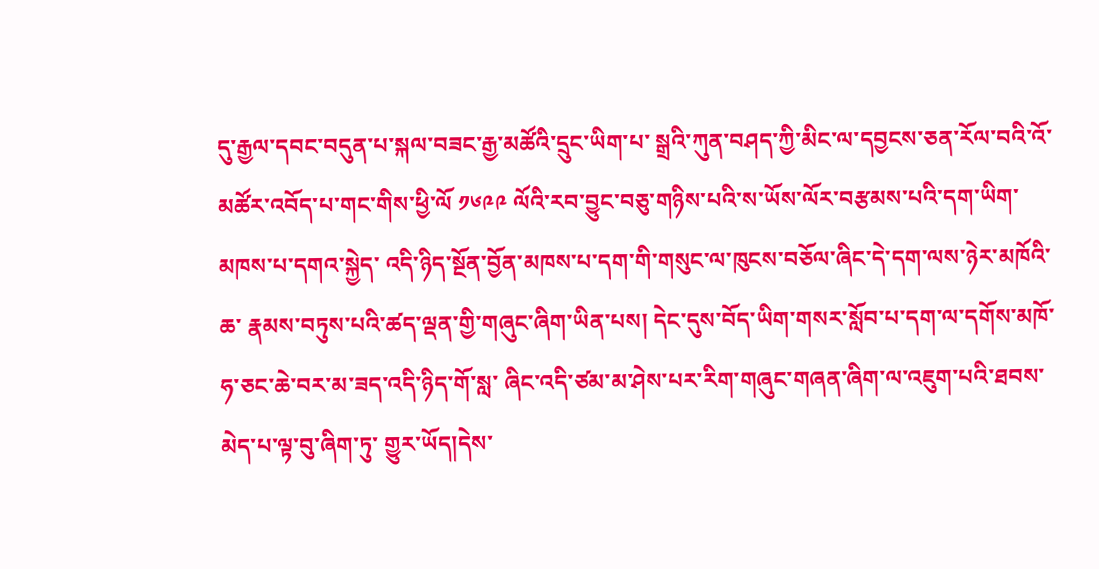དུ་རྒྱལ་དབང་བདུན་པ་སྐལ་བཟང་རྒྱ་མཚོའི་དྲུང་ཡིག་པ་ སྒྲའི་ཀུན་བཤད་ཀྱི་མིང་ལ་དབྱངས་ཅན་རོལ་བའི་འོ་མཚོར་འབོད་པ་གང་གིས་ཕྱི་ལོ ༡༦༩༩ ལོའི་རབ་བྱུང་བཅུ་གཉིས་པའི་ས་ཡོས་ལོར་བརྩམས་པའི་དག་ཡིག་མཁས་པ་དགའ་སྐྱེད་ འདི་ཉིད་སྔོན་བྱོན་མཁས་པ་དག་གི་གསུང་ལ་ཁུངས་བཅོལ་ཞིང་དེ་དག་ལས་ཉེར་མཁོའི་ཆ་ རྣམས་བཏུས་པའི་ཚད་ལྡན་གྱི་གཞུང་ཞིག་ཡིན་པས། དེང་དུས་བོད་ཡིག་གསར་སློབ་པ་དག་ལ་དགོས་མཁོ་ཧ་ཅང་ཆེ་བར་མ་ཟད་འདི་ཉིད་གོ་སླ་ ཞིང་འདི་ཙམ་མ་ཤེས་པར་རིག་གཞུང་གཞན་ཞིག་ལ་འཇུག་པའི་ཐབས་མེད་པ་ལྟ་བུ་ཞིག་ཏུ་ གྱུར་ཡོད།དེས་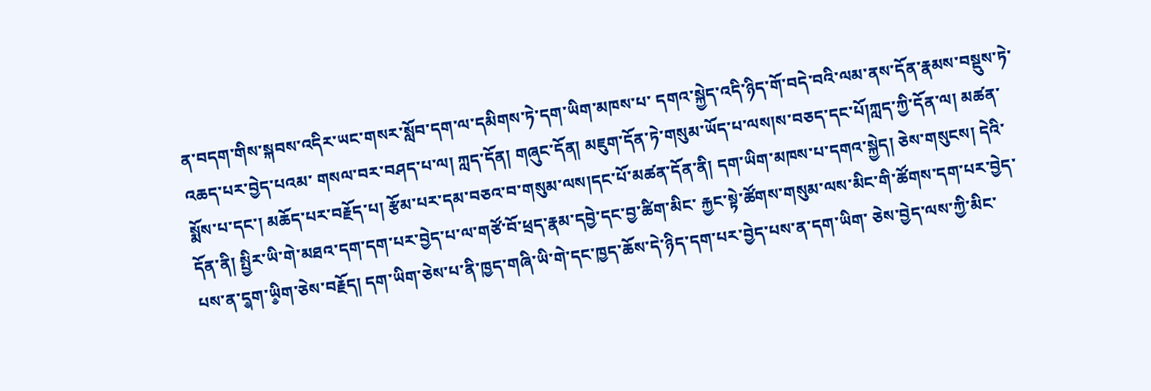ན་བདག་གིས་སྐབས་འདིར་ཡང་གསར་སློབ་དག་ལ་དམིགས་ཏེ་དག་ཡིག་མཁས་པ་ དགའ་སྐྱེད་འདི་ཉིད་གོ་བདེ་བའི་ལམ་ནས་དོན་རྣམས་བསྡུས་ཏེ་འཆད་པར་བྱེད་པའམ་ གསལ་བར་བཤད་པ་ལ། ཀླད་དོན། གཞུང་དོན། མཇུག་དོན་ཏེ་གསུམ་ཡོད་པ་ལས།ས་བཅད་དང་པོ།ཀླད་ཀྱི་དོན་ལ། མཚན་སྨོས་པ་དང་། མཆོད་པར་བརྗོད་པ། རྩོམ་པར་དམ་བཅའ་བ་གསུམ་ལས།དང་པོ་མཚན་དོན་ནི། དག་ཡིག་མཁས་པ་དགའ་སྐྱེད། ཅེས་གསུངས། དེའི་དོན་ནི། སྤྱིར་ཡི་གེ་མཐའ་དག་དག་པར་བྱེད་པ་ལ་གཙོ་བོ་ཕྲད་རྣམ་དབྱེ་དང་བྱ་ཚིག་མིང་ རྐྱང་སྟེ་ཚོགས་གསུམ་ལས་མིང་གི་ཚོགས་དག་པར་བྱེད་པས་ན་ད༵ག་ཡི༵ག་ཅེས་བརྗོད། དག་ཡིག་ཅེས་པ་ནི་ཁྱད་གཞི་ཡི་གེ་དང་ཁྱད་ཆོས་དེ་ཉིད་དག་པར་བྱེད་པས་ན་དག་ཡིག་ ཅེས་བྱེད་ལས་ཀྱི་མིང་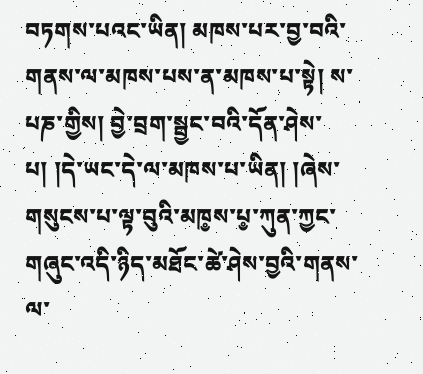བཏགས་པའང་ཡིན། མཁས་པར་བྱ་བའི་གནས་ལ་མཁས་པས་ན་མཁས་པ་སྟེ། ས་པཎ་གྱིས། བྱེ་བྲག་སྦྱང་བའི་དོན་ཤེས་པ། །དེ་ཡང་དེ་ལ་མཁས་པ་ཡིན། །ཞེས་གསུངས་པ་ལྟ་བུའི་མཁ༵ས་པ༵་ཀུན་ཀྱང་གཞུང་འདི་ཉིད་མཐོང་ཚེ་ཤེས་བྱའི་གནས་ ལ་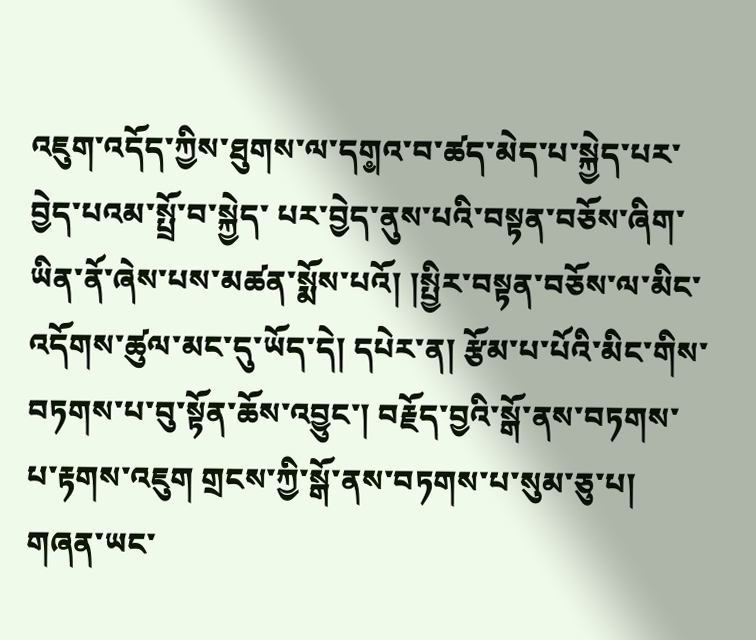འཇུག་འདོད་ཀྱིས་ཐུགས་ལ་དག༵འ་བ་ཚད་མེད་པ་སྐྱེད་པར་བྱེད་པའམ་སྤྲོ་བ་སྐྱེད་ པར་བྱེད་ནུས་པའི་བསྟན་བཅོས་ཞིག་ཡིན་ནོ་ཞེས་པས་མཚན་སྨོས་པའོ། །སྤྱིར་བསྟན་བཅོས་ལ་མིང་འདོགས་ཚུལ་མང་དུ་ཡོད་དེ། དཔེར་ན། རྩོམ་པ་པོའི་མིང་གིས་བཏགས་པ་བུ་སྟོན་ཆོས་འབྱུང་། བརྗོད་བྱའི་སྒོ་ནས་བཏགས་པ་རྟགས་འཇུག གྲངས་ཀྱི་སྒོ་ནས་བཏགས་པ་སུམ་ཅུ་པ། གཞན་ཡང་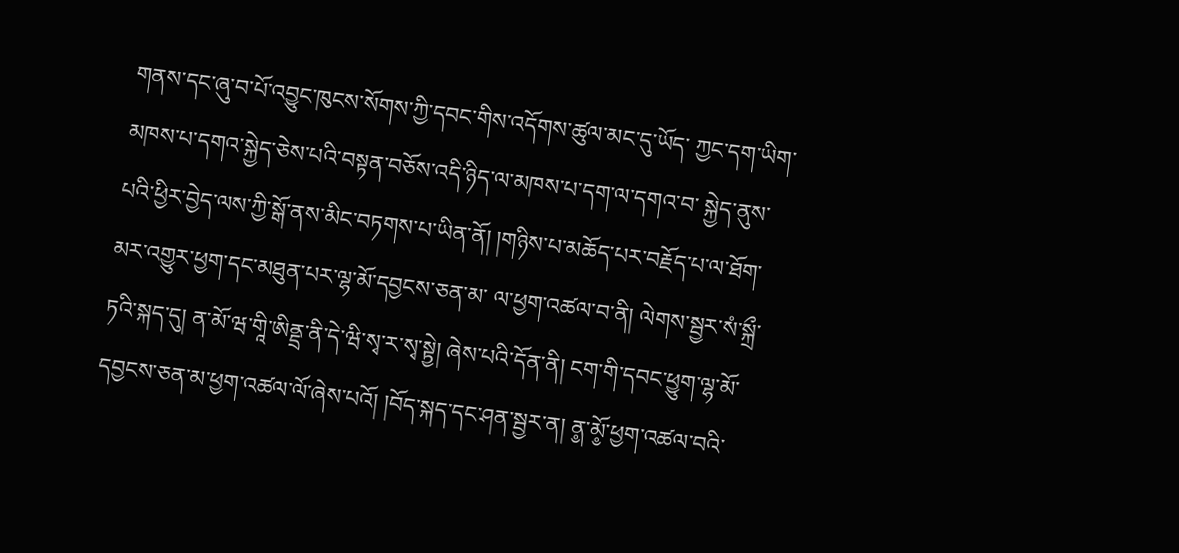གནས་དང་ཞུ་བ་པོ་འབྱུང་ཁུངས་སོགས་ཀྱི་དབང་གིས་འདོགས་ཚུལ་མང་དུ་ཡོད་ ཀྱང་དག་ཡིག་མཁས་པ་དགའ་སྐྱེད་ཅེས་པའི་བསྟན་བཅོས་འདི་ཉིད་ལ་མཁས་པ་དག་ལ་དགའ་བ་ སྐྱེད་ནུས་པའི་ཕྱིར་བྱེད་ལས་ཀྱི་སྒོ་ནས་མིང་བཏགས་པ་ཡིན་ནོ། །གཉིས་པ་མཆོད་པར་བརྗོད་པ་ལ་ཐོག་མར་འགྱུར་ཕྱག་དང་མཐུན་པར་ལྷ་མོ་དབྱངས་ཅན་མ་ ལ་ཕྱག་འཚལ་བ་ནི། ལེགས་སྦྱར་སཾ་སྐྲྀ་ཏའི་སྐད་དུ། ན་མོ་ཝ་གཱི་ཨིནྡྲ་ནི་དེ་ཝི་སྭ་ར་སྭ་སྟྱེ། ཞེས་པའི་དོན་ནི། ངག་གི་དབང་ཕྱུག་ལྷ་མོ་དབྱངས་ཅན་མ་ཕྱག་འཚལ་ལོ་ཞེས་པའོ། །བོད་སྐད་དང་ཤན་སྦྱར་ན། ན༵་མོ༵་ཕྱག་འཚལ་བའི་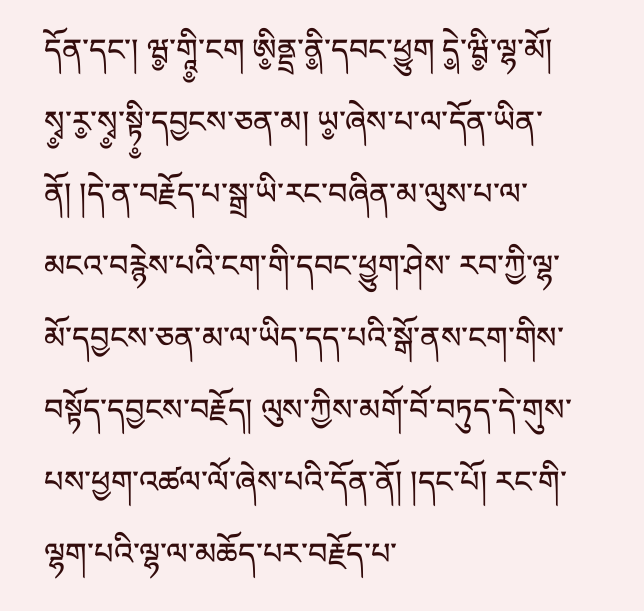དོན་དང་། ཝ༵་གཱི༵་ངག ཨི༵ནྡྲ་ནི༵་དབང་ཕྱུག དེ༵་ཝི༵་ལྷ་མོ། སྭ༵་ར༵་སྭ༵་སྟི༵་དབྱངས་ཅན་མ། ཡ༵་ཞེས་པ་ལ་དོན་ཡིན་ནོ། །དེ་ན་བརྗོད་པ་སྒྲ་ཡི་རང་བཞིན་མ་ལུས་པ་ལ་མངའ་བརྙེས་པའི་ངག་གི་དབང་ཕྱུག་ཤེས་ རབ་ཀྱི་ལྷ་མོ་དབྱངས་ཅན་མ་ལ་ཡིད་དད་པའི་སྒོ་ནས་ངག་གིས་བསྟོད་དབྱངས་བརྗོད། ལུས་ཀྱིས་མགོ་བོ་བཏུད་དེ་གུས་པས་ཕྱག་འཚལ་ལོ་ཞེས་པའི་དོན་ནོ། །དང་པོ། རང་གི་ལྷག་པའི་ལྷ་ལ་མཆོད་པར་བརྗོད་པ་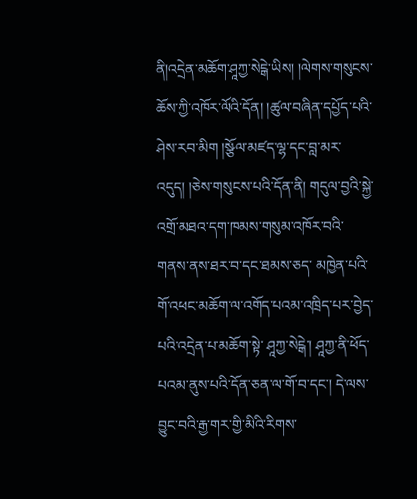ནི།འདྲེན་མཆོག་ཤཱཀྱ་སེངྒེ་ཡིས། །ལེགས་གསུངས་ཆོས་ཀྱི་འཁོར་ལོའི་དོན། །ཚུལ་བཞིན་དཔྱོད་པའི་ཤེས་རབ་མིག །སྩོལ་མཛད་ལྷ་དང་བླ་མར་འདུད། །ཅེས་གསུངས་པའི་དོན་ནི། གདུལ་བྱའི་སྐྱེ་འགྲོ་མཐའ་དག་ཁམས་གསུམ་འཁོར་བའི་གནས་ནས་ཐར་བ་དང་ཐམས་ཅད་ མཁྱེན་པའི་གོ་འཕང་མཆོག་ལ་འགོད་པའམ་འཁྲིད་པར་བྱེད་པའི་འདྲེན་པ་མཆོག་སྟེ་ ཤཱཀྱ་སེངྒེ་། ཤཱཀྱ་ནི་ཕོད་པའམ་ནུས་པའི་དོན་ཅན་ལ་གོ་བ་དང་། དེ་ལས་བྱུང་བའི་རྒྱ་གར་གྱི་མིའི་རིགས་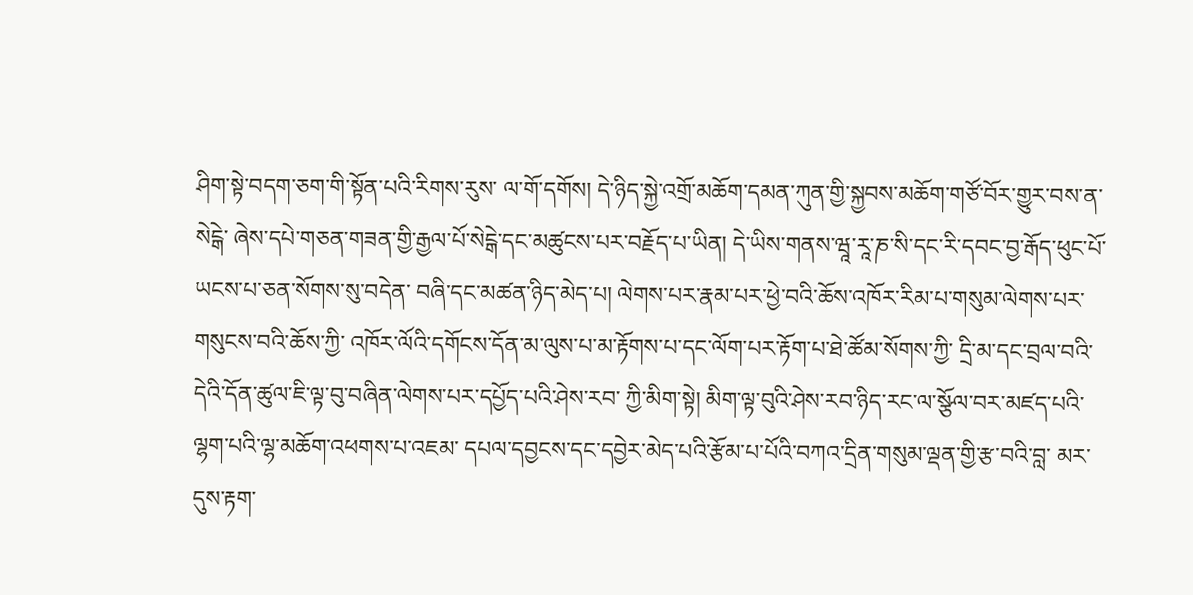ཤིག་སྟེ་བདག་ཅག་གི་སྟོན་པའི་རིགས་རུས་ ལ་གོ་དགོས། དེ་ཉིད་སྐྱེ་འགྲོ་མཆོག་དམན་ཀུན་གྱི་སྐྱབས་མཆོག་གཙོ་བོར་གྱུར་བས་ན་སེངྒེ་ ཞེས་དཔེ་གཅན་གཟན་གྱི་རྒྱལ་པོ་སེངྒེ་དང་མཚུངས་པར་བརྗོད་པ་ཡིན། དེ་ཡིས་གནས་ཝཱ་རཱ་ཎ་སི་དང་རི་དབང་བྱ་རྒོད་ཕུང་པོ་ཡངས་པ་ཅན་སོགས་སུ་བདེན་ བཞི་དང་མཚན་ཉིད་མེད་པ། ལེགས་པར་རྣམ་པར་ཕྱེ་བའི་ཆོས་འཁོར་རིམ་པ་གསུམ་ལེགས་པར་གསུངས་བའི་ཆོས་ཀྱི་ འཁོར་ལོའི་དགོངས་དོན་མ་ལུས་པ་མ་རྟོགས་པ་དང་ལོག་པར་རྟོག་པ་ཐེ་ཚོམ་སོགས་ཀྱི་ དྲི་མ་དང་བྲལ་བའི་དེའི་དོན་ཚུལ་ཇི་ལྟ་བུ་བཞིན་ལེགས་པར་དཔྱོད་པའི་ཤེས་རབ་ ཀྱི་མིག་སྟེ། མིག་ལྟ་བུའི་ཤེས་རབ་ཉིད་རང་ལ་སྩོལ་བར་མཛད་པའི་ལྷག་པའི་ལྷ་མཆོག་འཕགས་པ་འཇམ་ དཔལ་དབྱངས་དང་དབྱེར་མེད་པའི་རྩོམ་པ་པོའི་བཀའ་དྲིན་གསུམ་ལྡན་གྱི་རྩ་བའི་བླ་ མར་དུས་རྟག་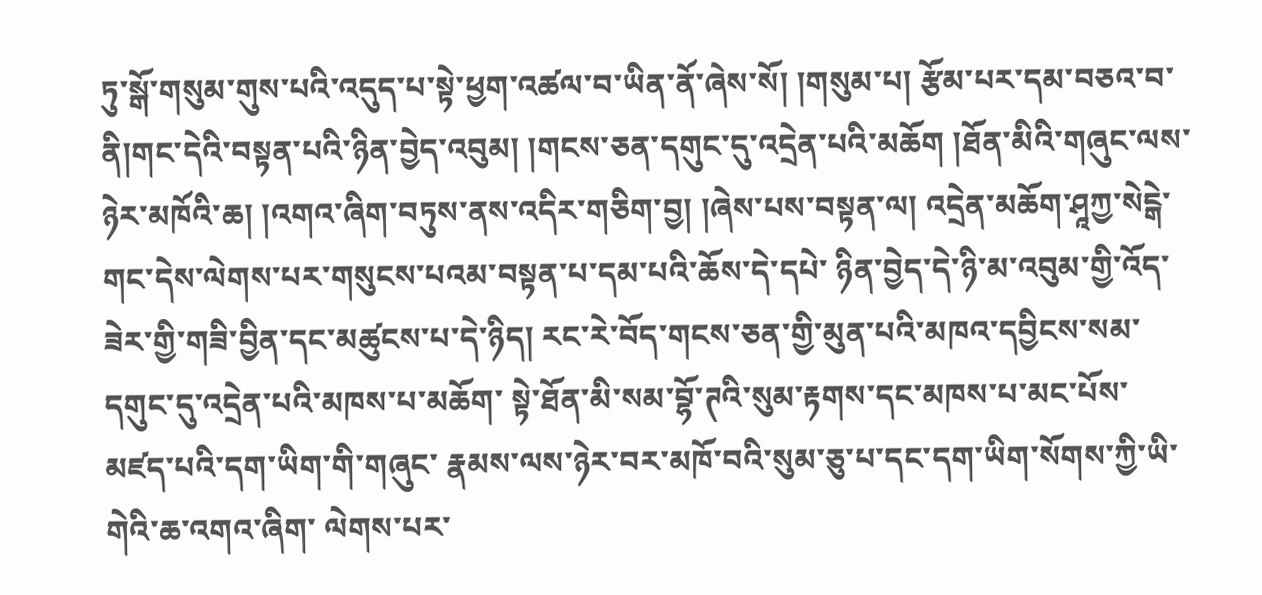ཏུ་སྒོ་གསུམ་གུས་པའི་འདུད་པ་སྟེ་ཕྱག་འཚལ་བ་ཡིན་ནོ་ཞེས་སོ། །གསུམ་པ། རྩོམ་པར་དམ་བཅའ་བ་ནི།གང་དེའི་བསྟན་པའི་ཉིན་བྱེད་འབུམ། །གངས་ཅན་དགུང་དུ་འདྲེན་པའི་མཆོག །ཐོན་མིའི་གཞུང་ལས་ཉེར་མཁོའི་ཆ། །འགའ་ཞིག་བཏུས་ནས་འདིར་གཅིག་བྱ། །ཞེས་པས་བསྟན་ལ། འདྲེན་མཆོག་ཤཱཀྱ་སེངྒེ་གང་དེས་ལེགས་པར་གསུངས་པའམ་བསྟན་པ་དམ་པའི་ཆོས་དེ་དཔེ་ ཉིན་བྱེད་དེ་ཉི་མ་འབུམ་གྱི་འོད་ཟེར་གྱི་གཟི་བྱིན་དང་མཚུངས་པ་དེ་ཉིད། རང་རེ་བོད་གངས་ཅན་གྱི་མུན་པའི་མཁའ་དབྱིངས་སམ་དགུང་དུ་འདྲེན་པའི་མཁས་པ་མཆོག་ སྟེ་ཐོན་མི་སམ་བྷོ་ཊའི་སུམ་རྟགས་དང་མཁས་པ་མང་པོས་མཛད་པའི་དག་ཡིག་གི་གཞུང་ རྣམས་ལས་ཉེར་བར་མཁོ་བའི་སུམ་ཅུ་པ་དང་དག་ཡིག་སོགས་ཀྱི་ཡི་གེའི་ཆ་འགའ་ཞིག་ ལེགས་པར་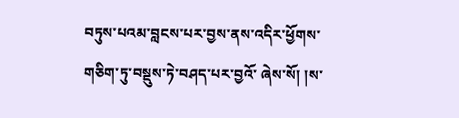བཏུས་པའམ་བླངས་པར་བྱས་ནས་འདིར་ཕྱོགས་གཅིག་ཏུ་བསྡུས་ཏེ་བཤད་པར་བྱའོ་ ཞེས་སོ། །ས་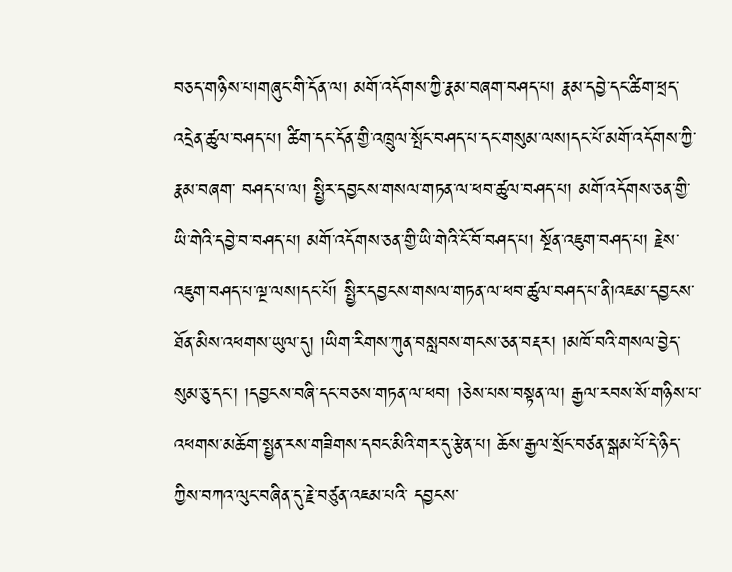བཅད་གཉིས་པ།གཞུང་གི་དོན་ལ། མགོ་འདོགས་ཀྱི་རྣམ་བཞག་བཤད་པ། རྣམ་དབྱེ་དང་ཚིག་ཕྲད་འདྲེན་ཚུལ་བཤད་པ། ཚིག་དང་དོན་གྱི་འཁྲུལ་སྤོང་བཤད་པ་དང་གསུམ་ལས།དང་པོ་མགོ་འདོགས་ཀྱི་རྣམ་བཞག་ བཤད་པ་ལ། སྤྱིར་དབྱངས་གསལ་གཏན་ལ་ཕབ་ཚུལ་བཤད་པ། མགོ་འདོགས་ཅན་གྱི་ཡི་གེའི་དབྱེ་བ་བཤད་པ། མགོ་འདོགས་ཅན་གྱི་ཡི་གེའི་ངོ་བོ་བཤད་པ། སྔོན་འཇུག་བཤད་པ། རྗེས་འཇུག་བཤད་པ་ལྔ་ལས།དང་པོ། སྤྱིར་དབྱངས་གསལ་གཏན་ལ་ཕབ་ཚུལ་བཤད་པ་ནི།འཇམ་དབྱངས་ཐོན་མིས་འཕགས་ཡུལ་དུ། །ཡིག་རིགས་ཀུན་བསླབས་གངས་ཅན་བརྡར། །མཁོ་བའི་གསལ་བྱེད་སུམ་ཅུ་དང་། །དབྱངས་བཞི་དང་བཅས་གཏན་ལ་ཕབ། །ཅེས་པས་བསྟན་ལ། རྒྱལ་རབས་སོ་གཉིས་པ་འཕགས་མཆོག་སྤྱན་རས་གཟིགས་དབང་མིའི་གར་དུ་རྩེན་པ། ཆོས་རྒྱལ་སྲོང་བཙན་སྒམ་པོ་དེ་ཉིད་ཀྱིས་བཀའ་ལུང་བཞིན་དུ་རྗེ་བཙུན་འཇམ་པའི་ དབྱངས་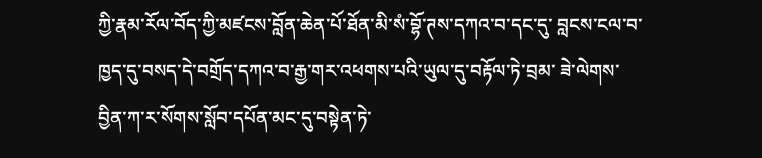ཀྱི་རྣམ་རོལ་བོད་ཀྱི་མཛངས་བློན་ཆེན་པོ་ཐོན་མི་སཾ་བྷོ་ཊས་དཀའ་བ་དང་དུ་ བླངས་ངལ་བ་ཁྱད་དུ་བསད་དེ་བགྲོད་དཀའ་བ་རྒྱ་གར་འཕགས་པའི་ཡུལ་དུ་བརྟོལ་ཏེ་བྲམ་ ཟེ་ལེགས་བྱིན་ཀ་ར་སོགས་སློབ་དཔོན་མང་དུ་བསྟེན་ཏེ་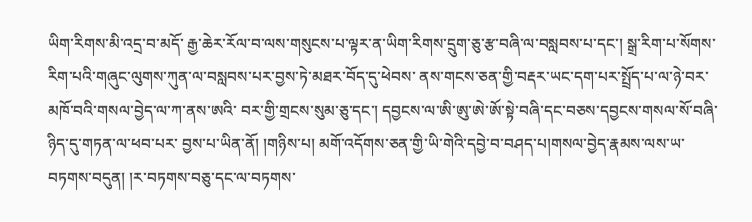ཡིག་རིགས་མི་འདྲ་བ་མདོ་ རྒྱ་ཆེར་རོལ་བ་ལས་གསུངས་པ་ལྟར་ན་ཡིག་རིགས་དྲུག་ཅུ་རྩ་བཞི་ལ་བསླབས་པ་དང་། སྒྲ་རིག་པ་སོགས་རིག་པའི་གཞུང་ལུགས་ཀུན་ལ་བསླབས་པར་བྱས་ཏེ་མཐར་བོད་དུ་ཕེབས་ ནས་གངས་ཅན་གྱི་བརྡར་ཡང་དག་པར་སྤྲོད་པ་ལ་ཉེ་བར་མཁོ་བའི་གསལ་བྱེད་ལ་ཀ་ནས་ཨའི་ བར་གྱི་གྲངས་སུམ་ཅུ་དང་། དབྱངས་ལ་ཨི་ཨུ་ཨེ་ཨོ་སྟེ་བཞི་དང་བཅས་དབྱངས་གསལ་སོ་བཞི་ཉིད་དུ་གཏན་ལ་ཕབ་པར་ བྱས་པ་ཡིན་ནོ། །གཉིས་པ། མགོ་འདོགས་ཅན་གྱི་ཡི་གེའི་དབྱེ་བ་བཤད་པ།གསལ་བྱེད་རྣམས་ལས་ཡ་བཏགས་བདུན། །ར་བཏགས་བཅུ་དང་ལ་བཏགས་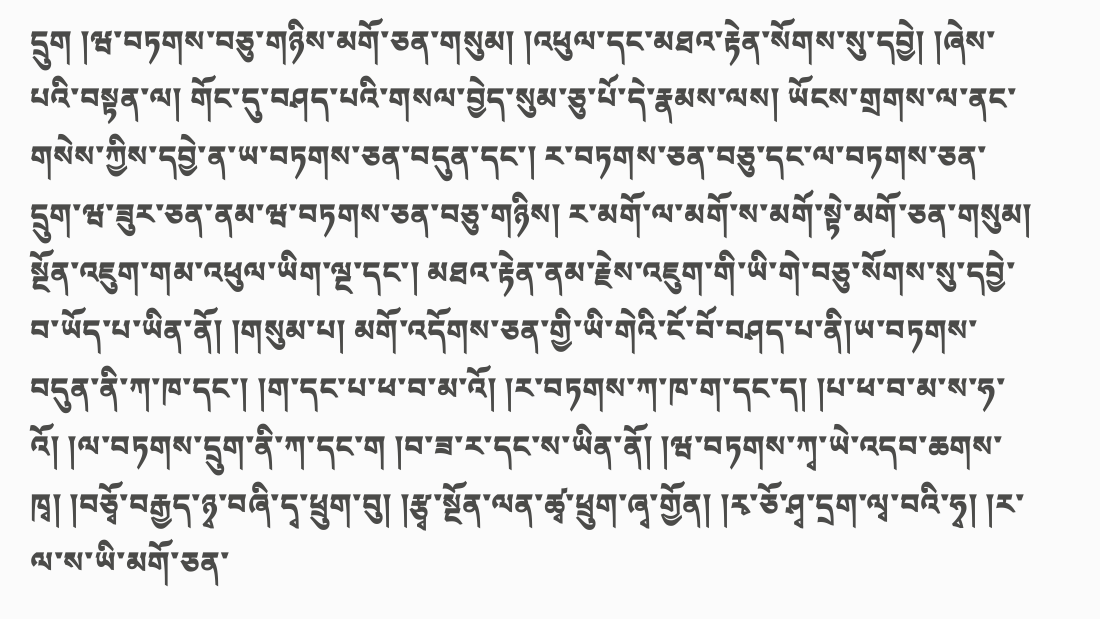དྲུག །ཝ་བཏགས་བཅུ་གཉིས་མགོ་ཅན་གསུམ། །འཕུལ་དང་མཐའ་རྟེན་སོགས་སུ་དབྱེ། །ཞེས་པའི་བསྟན་ལ། གོང་དུ་བཤད་པའི་གསལ་བྱེད་སུམ་ཅུ་པོ་དེ་རྣམས་ལས། ཡོངས་གྲགས་ལ་ནང་གསེས་ཀྱིས་དབྱེ་ན་ཡ་བཏགས་ཅན་བདུན་དང་། ར་བཏགས་ཅན་བཅུ་དང་ལ་བཏགས་ཅན་དྲུག་ཝ་ཟུར་ཅན་ནམ་ཝ་བཏགས་ཅན་བཅུ་གཉིས། ར་མགོ་ལ་མགོ་ས་མགོ་སྟེ་མགོ་ཅན་གསུམ། སྔོན་འཇུག་གམ་འཕུལ་ཡིག་ལྔ་དང་། མཐའ་རྟེན་ནམ་རྗེས་འཇུག་གི་ཡི་གེ་བཅུ་སོགས་སུ་དབྱེ་བ་ཡོད་པ་ཡིན་ནོ། །གསུམ་པ། མགོ་འདོགས་ཅན་གྱི་ཡི་གེའི་ངོ་བོ་བཤད་པ་ནི།ཡ་བཏགས་བདུན་ནི་ཀ་ཁ་དང་། །ག་དང་པ་ཕ་བ་མ་འོ། །ར་བཏགས་ཀ་ཁ་ག་དང་ད། །པ་ཕ་བ་མ་ས་ཧ་འོ། །ལ་བཏགས་དྲུག་ནི་ཀ་དང་ག །བ་ཟ་ར་དང་ས་ཡིན་ནོ། །ཝ་བཏགས་ཀྭ་ཡེ་འདབ་ཆགས་ཁྭ། །བཅྭོ་བརྒྱད་ཉྭ་བཞི་དྭ་ཕྲུག་བུ། །རྩྭ་སྔོན་ལན་ཚྭ་ཕྲུག་ཞྭ་གྱོན། །རྭ་ཅོ་ཤྭ་དྲག་ལྭ་བའི་ཧྭ། །ར་ལ་ས་ཡི་མགོ་ཅན་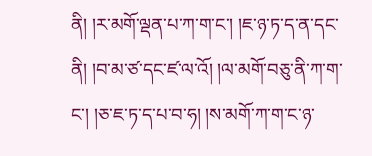ནི། །ར་མགོ་ལྡན་པ་ཀ་ག་ང་། །ཇ་ཉ་ཏ་ད་ན་དང་ནི། །བ་མ་ཙ་དང་ཛ་ལ་འོ། །ལ་མགོ་བཅུ་ནི་ཀ་ག་ང་། །ཅ་ཇ་ཏ་ད་པ་བ་ཧ། །ས་མགོ་ཀ་ག་ང་ཉ་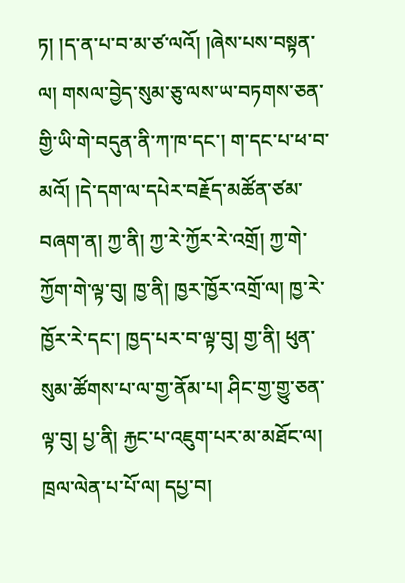ཏ། །ད་ན་པ་བ་མ་ཙ་ལའོ། །ཞེས་པས་བསྟན་ལ། གསལ་བྱེད་སུམ་ཅུ་ལས་ཡ་བཏགས་ཅན་གྱི་ཡི་གེ་བདུན་ནི་ཀ་ཁ་དང་། ག་དང་པ་ཕ་བ་མའོ། །དེ་དག་ལ་དཔེར་བརྗོད་མཚོན་ཙམ་བཞག་ན། ཀྱ་ནི། ཀྱ་རེ་ཀྱོར་རེ་འགྲོ། ཀྱ་གེ་ཀྱོག་གེ་ལྟ་བུ། ཁྱ་ནི། ཁྱར་ཁྱོར་འགྲོ་ལ། ཁྱ་རེ་ཁྱོར་རེ་དང་། ཁྱད་པར་བ་ལྟ་བུ། གྱ་ནི། ཕུན་སུམ་ཚོགས་པ་ལ་གྱ་ནོམ་པ། ཤིང་གྱ་གྱུ་ཅན་ལྟ་བུ། པྱ་ནི། རྐྱང་པ་འཇུག་པར་མ་མཐོང་ལ། ཁྲལ་ལེན་པ་པོ་ལ། དཔྱ་བ།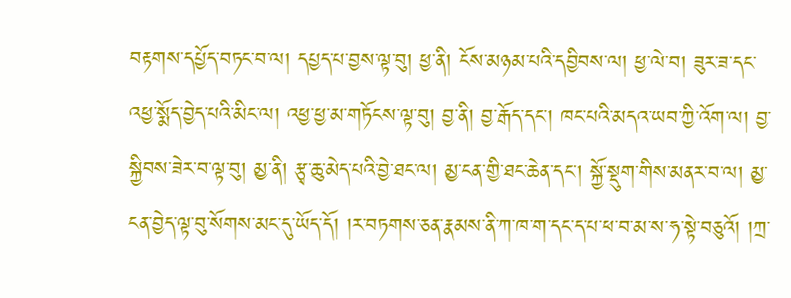བརྟགས་དཔྱོད་བཏང་བ་ལ། དཔྱད་པ་བྱས་ལྟ་བུ། ཕྱ་ནི། ངོས་མཉམ་པའི་དབྱིབས་ལ། ཕྱ་ལེ་བ། ཟུར་ཟ་དང་འཕྱ་སྨོད་བྱེད་པའི་མིང་ལ། འཕྱ་ཕྱ་མ་གཏོངས་ལྟ་བུ། བྱ་ནི། བྱ་རྒོད་དང་། ཁང་པའི་མདའ་ཡབ་ཀྱི་འོག་ལ། བྱ་སྐྱིབས་ཟེར་བ་ལྟ་བུ། མྱ་ནི། རྩྭ་ཆུ་མེད་པའི་བྱེ་ཐང་ལ། མྱ་ངན་གྱི་ཐང་ཆེན་དང་། སྐྱོ་སྡུག་གིས་མནར་བ་ལ། མྱ་ངན་བྱེད་ལྟ་བུ་སོགས་མང་དུ་ཡོད་དོ། །ར་བཏགས་ཅན་རྣམས་ནི་ཀ་ཁ་ག་དང་ད་པ་ཕ་བ་མ་ས་ཧ་སྟེ་བཅུའོ། །ཀྲ་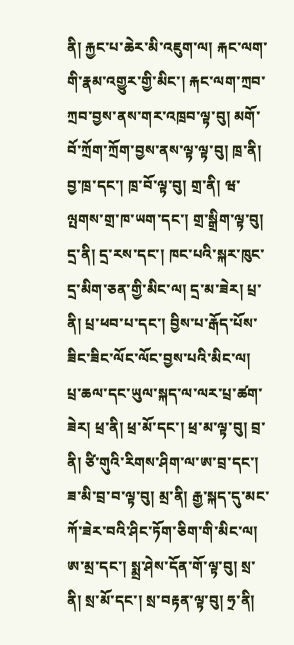ནི། རྐྱང་པ་ཆེར་མི་འཇུག་ལ། རྐང་ལག་གི་རྣམ་འགྱུར་གྱི་མིང་། རྐང་ལག་ཀྲབ་ཀྲབ་བྱས་ནས་གར་འཁྲབ་ལྟ་བུ། མགོ་བོ་ཀྲོག་ཀྲོག་བྱས་ནས་ལྟ་ལྟ་བུ། ཁྲ་ནི། བྱ་ཁྲ་དང་། ཁྲ་བོ་ལྟ་བུ། གྲ་ནི། ཝ་ལྤགས་གྲ་ཁ་ཡག་དང་། གྲ་སྒྲིག་ལྟ་བུ། དྲ་ནི། དྲ་རས་དང་། ཁང་པའི་སྐར་ཁུང་དྲ་མིག་ཅན་གྱི་མིང་ལ། དྲ་མ་ཟེར། པྲ་ནི། པྲ་ཕབ་པ་དང་། བྱིས་པ་རྒོད་པོས་ཟིང་ཟིང་ལོང་ལོང་བྱས་པའི་མིང་ལ། པྲ་ཆལ་དང་ཡུལ་སྐད་ལ་ལར་པྲ་ཚག་ཟེར། ཕྲ་ནི། ཕྲ་མོ་དང་། ཕྲ་མ་ལྟ་བུ། བྲ་ནི། ཙི་གུའི་རིགས་ཤིག་ལ་ཨ་བྲ་དང་། ཟ་མི་བྲ་བ་ལྟ་བུ། མྲ་ནི། རྒྱ་སྐད་དུ་མང་ཀོ་ཟེར་བའི་ཤིང་ཏོག་ཅིག་གི་མིང་ལ། ཨ་མྲ་དང་། སྨྲ་ཤེས་དོན་གོ་ལྟ་བུ། སྲ་ནི། སྲ་མོ་དང་། སྲ་བརྟན་ལྟ་བུ། ཧྲ་ནི།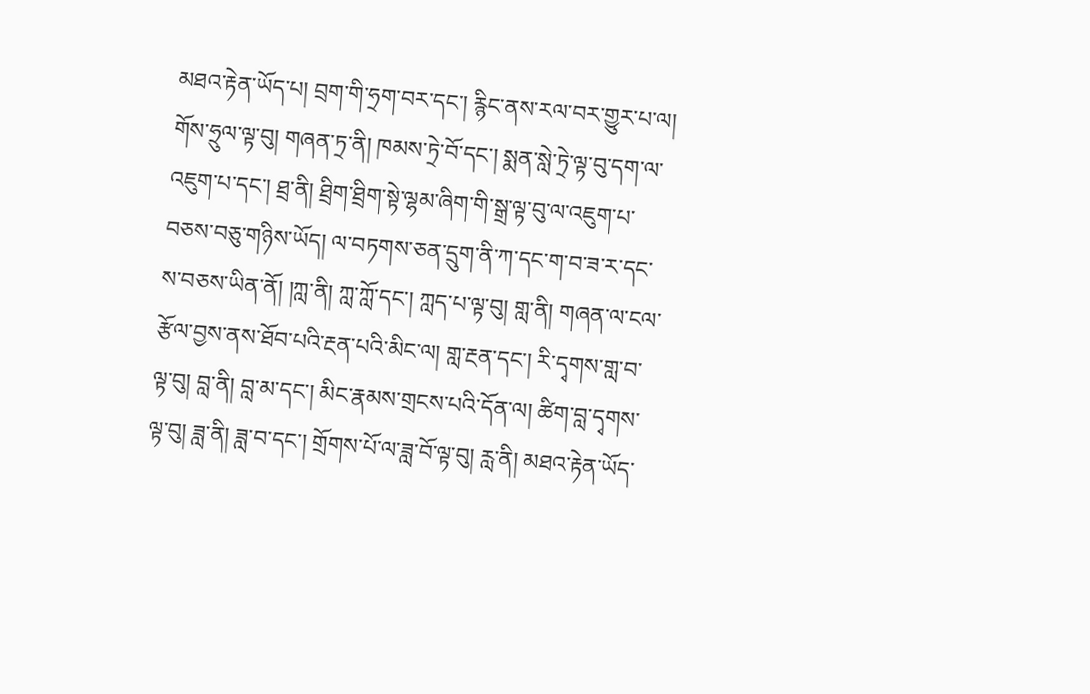མཐའ་རྟེན་ཡོད་པ། བྲག་གི་ཧྲག་བར་དང་། རྙིང་ནས་རལ་བར་གྱུར་པ་ལ། གོས་ཧྲུལ་ལྟ་བུ། གཞན་ཏྲ་ནི། ཁམས་ཏྲེ་བོ་དང་། སྨན་སླེ་ཏྲེ་ལྟ་བུ་དག་ལ་འཇུག་པ་དང་། ཐྲ་ནི། ཐྲིག་ཐྲིག་སྟེ་ལྷམ་ཞིག་གི་སྒྲ་ལྟ་བུ་ལ་འཇུག་པ་བཅས་བཅུ་གཉིས་ཡོད། ལ་བཏགས་ཅན་དྲུག་ནི་ཀ་དང་ག་བ་ཟ་ར་དང་ས་བཅས་ཡིན་ནོ། །ཀླ་ནི། ཀླ་ཀློ་དང་། ཀླད་པ་ལྟ་བུ། གླ་ནི། གཞན་ལ་ངལ་རྩོལ་བྱས་ནས་ཐོབ་པའི་རྔན་པའི་མིང་ལ། གླ་རྔན་དང་། རི་དྭགས་གླ་བ་ལྟ་བུ། བླ་ནི། བླ་མ་དང་། མིང་རྣམས་གྲངས་པའི་དོན་ལ། ཚིག་བླ་དྭགས་ལྟ་བུ། ཟླ་ནི། ཟླ་བ་དང་། གྲོགས་པོ་ལ་ཟླ་བོ་ལྟ་བུ། རླ་ནི། མཐའ་རྟེན་ཡོད་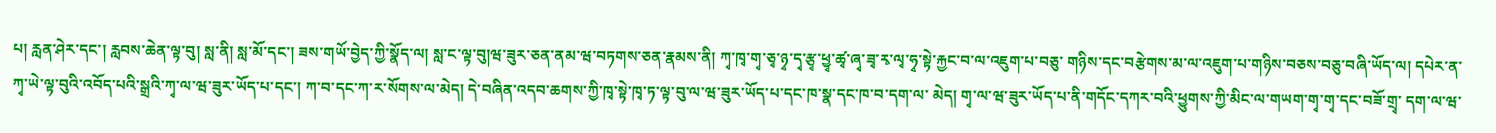པ། རླན་ཤེར་དང་། རླབས་ཆེན་ལྟ་བུ། སླ་ནི། སླ་མོ་དང་། ཟས་གཡོ་བྱེད་ཀྱི་སྣོད་ལ། སླ་ང་ལྟ་བུ།ཝ་ཟུར་ཅན་ནམ་ཝ་བཏགས་ཅན་རྣམས་ནི། ཀྭ་ཁྭ་གྭ་ཅྭ་ཉྭ་དྭ་རྩྭ་ཕྱྭ་ཚྭ་ཞྭ་ཟྭ་རྭ་ལྭ་ཧྭ་སྟེ་རྐྱང་བ་ལ་འཇུག་པ་བཅུ་ གཉིས་དང་བརྩེགས་མ་ལ་འཇུག་པ་གཉིས་བཅས་བཅུ་བཞི་ཡོད་ལ། དཔེར་ན་ཀྭ་ཡེ་ལྟ་བུའི་འབོད་པའི་སྒྲའི་ཀྭ་ལ་ཝ་ཟུར་ཡོད་པ་དང་། ཀ་བ་དང་ཀ་ར་སོགས་ལ་མེད། དེ་བཞིན་འདབ་ཆགས་ཀྱི་ཁྭ་སྟེ་ཁྭ་ཏ་ལྟ་བུ་ལ་ཝ་ཟུར་ཡོད་པ་དང་ཁ་སྣ་དང་ཁ་བ་དག་ལ་ མེད། གྭ་ལ་ཝ་ཟུར་ཡོད་པ་ནི་གདོང་དཀར་བའི་ཕྱུགས་ཀྱི་མིང་ལ་གཡག་གྭ་གྭ་དང་བཟོ་གྲྭ་ དག་ལ་ཝ་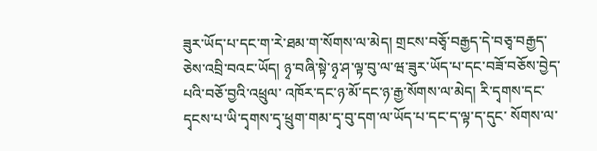ཟུར་ཡོད་པ་དང་ག་རེ་ཐམ་ག་སོགས་ལ་མེད། གྲངས་བཅྭོ་བརྒྱད་དེ་བཅྭ་བརྒྱད་ཅེས་འབྲི་བའང་ཡོད། ཉྭ་བཞི་སྟེ་ཉྭ་ཤ་ལྟ་བུ་ལ་ཝ་ཟུར་ཡོད་པ་དང་བཟོ་བཅོས་བྱེད་པའི་བཅོ་བྱའི་འཕྲུལ་ འཁོར་དང་ཉ་མོ་དང་ཉ་རྒྱ་སོགས་ལ་མེད། རི་དྭགས་དང་དྭངས་པ་ཡི་དྭགས་དྭ་ཕྲུག་གམ་དྭ་བུ་དག་ལ་ཡོད་པ་དང་ད་ལྟ་ད་དུང་ སོགས་ལ་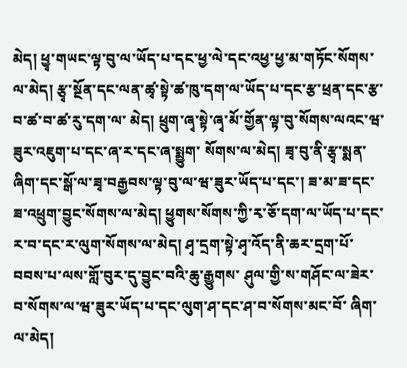མེད། ཕྱྭ་གཡང་ལྟ་བུ་ལ་ཡོད་པ་དང་ཕྱ་ལེ་དང་འཕྱ་ཕྱ་མ་གཏོང་སོགས་ལ་མེད། རྩྭ་སྔོན་དང་ལན་ཚྭ་སྟེ་ཚ་ཁུ་དག་ལ་ཡོད་པ་དང་རྩ་ཕྲན་དང་རྩ་བ་ཚ་བ་ཚ་རུ་དག་ལ་ མེད། ཕྲུག་ཞྭ་སྟེ་ཞྭ་མོ་གྱོན་ལྟ་བུ་སོགས་ལའང་ཝ་ཟུར་འཇུག་པ་དང་ཞ་ར་དང་ཞ་སྨྱུག་ སོགས་ལ་མེད། ཟྭ་བུ་ནི་རྩྭ་སྨན་ཞིག་དང་སྒོ་ལ་ཟྭ་བརྒྱབས་ལྟ་བུ་ལ་ཝ་ཟུར་ཡོད་པ་དང་། ཟ་མ་ཟ་དང་ཟ་འཕྲུག་བྱུང་སོགས་ལ་མེད། ཕྱུགས་སོགས་ཀྱི་རྭ་ཅོ་དག་ལ་ཡོད་པ་དང་ར་བ་དང་ར་ལུག་སོགས་ལ་མེད། ཤྭ་དྲག་སྟེ་ཤྭ་འོད་ནི་ཆར་དྲག་པོ་བབས་པ་ལས་གློ་བུར་དུ་བྱུང་བའི་ཆུ་རྒྱུགས་ ཤུལ་གྱི་ས་གཤོང་ལ་ཟེར་བ་སོགས་ལ་ཝ་ཟུར་ཡོད་པ་དང་ལུག་ཤ་དང་ཤ་བ་སོགས་མང་བོ་ ཞིག་ལ་མེད།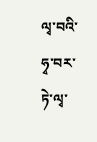ལྭ་བའི་ཧྭ་བར་ཏེ་ལྭ་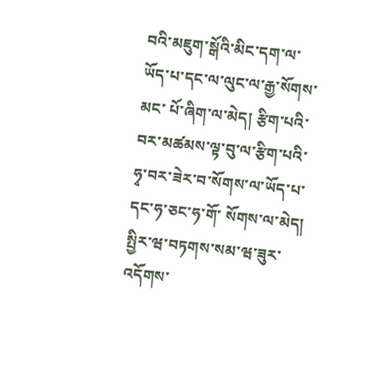བའི་མཇུག་སྒོའི་མིང་དག་ལ་ཡོད་པ་དང་ལ་ལུང་ལ་རྒྱ་སོགས་མང་ པོ་ཞིག་ལ་མེད། རྩིག་པའི་བར་མཚམས་ལྟ་བུ་ལ་རྩིག་པའི་ཧྭ་བར་ཟེར་བ་སོགས་ལ་ཡོད་པ་དང་ཧ་ཅང་ཧ་གོ་ སོགས་ལ་མེད། སྤྱིར་ཝ་བཏགས་སམ་ཝ་ཟུར་འདོགས་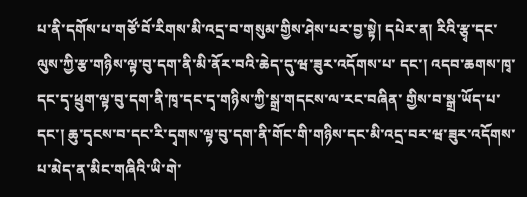པ་ནི་དགོས་པ་གཙོ་བོ་རིགས་མི་འདྲ་བ་གསུམ་གྱིས་ཤེས་པར་བྱ་སྟེ། དཔེར་ན། རིའི་རྩྭ་དང་ལུས་ཀྱི་རྩ་གཉིས་ལྟ་བུ་དག་ནི་མི་ནོར་བའི་ཆེད་དུ་ཝ་ཟུར་འདོགས་པ་ དང་། འདབ་ཆགས་ཁྭ་དང་དྭ་ཕྲུག་ལྟ་བུ་དག་ནི་ཁྭ་དང་དྭ་གཉིས་ཀྱི་སྒྲ་གདངས་ལ་རང་བཞིན་ གྱིས་བ་སྒྲ་ཡོད་པ་དང་། ཆུ་དྭངས་བ་དང་རི་དྭགས་ལྟ་བུ་དག་ནི་གོང་གི་གཉིས་དང་མི་འདྲ་བར་ཝ་ཟུར་འདོགས་པ་མེད་ན་མིང་གཞིའི་ཡི་གེ་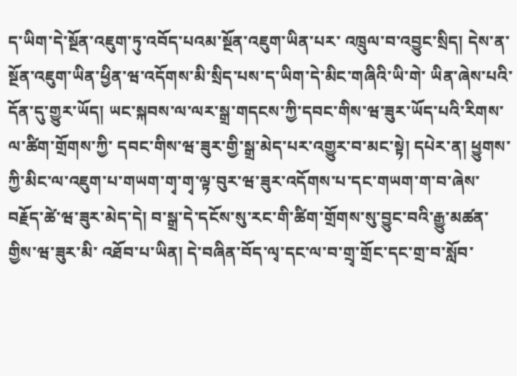ད་ཡིག་དེ་སྔོན་འཇུག་ཏུ་འབོད་པའམ་སྔོན་འཇུག་ཡིན་པར་ འཁྲུལ་བ་འབྱུང་སྲིད། དེས་ན་སྔོན་འཇུག་ཡིན་ཕྱིན་ཝ་འདོགས་མི་སྲིད་པས་ད་ཡིག་དེ་མིང་གཞིའི་ཡི་གེ་ ཡིན་ཞེས་པའི་དོན་དུ་གྱུར་ཡོད། ཡང་སྐབས་ལ་ལར་སྒྲ་གདངས་ཀྱི་དབང་གིས་ཝ་ཟུར་ཡོད་པའི་རིགས་ལ་ཚིག་གྲོགས་ཀྱི་ དབང་གིས་ཝ་ཟུར་གྱི་སྒྲ་མེད་པར་འགྱུར་བ་མང་སྟེ། དཔེར་ན། ཕྱུགས་ཀྱི་མིང་ལ་འཇུག་པ་གཡག་གྭ་གྭ་ལྟ་བུར་ཝ་ཟུར་འདོགས་པ་དང་གཡག་ག་བ་ཞེས་ བརྗོད་ཚེ་ཝ་ཟུར་མེད་དེ། བ་སྒྲ་དེ་དངོས་སུ་རང་གི་ཚིག་གྲོགས་སུ་བྱུང་བའི་རྒྱུ་མཚན་གྱིས་ཝ་ཟུར་མི་ འཐོབ་པ་ཡིན། དེ་བཞིན་བོད་ལྭ་དང་ལ་བ་གྲྭ་གྲོང་དང་གྲ་བ་སློབ་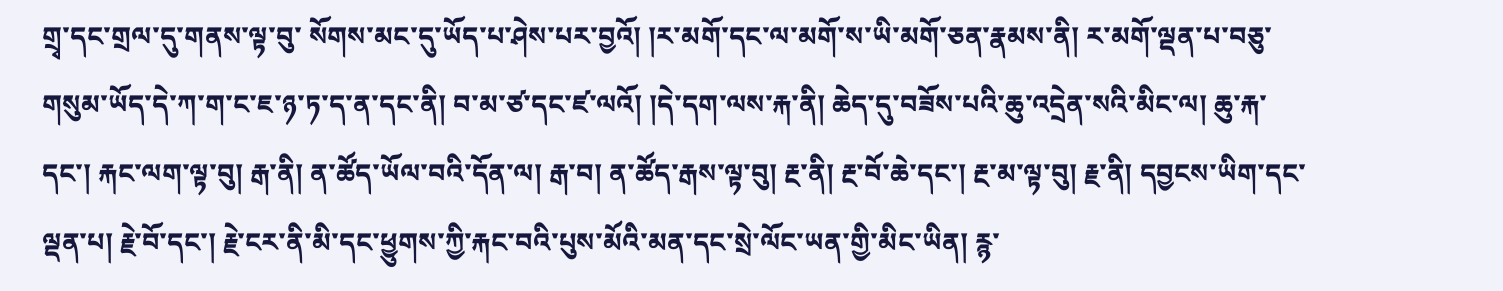གྲྭ་དང་གྲལ་དུ་གནས་ལྟ་བུ་ སོགས་མང་དུ་ཡོད་པ་ཤེས་པར་བྱའོ། །ར་མགོ་དང་ལ་མགོ་ས་ཡི་མགོ་ཅན་རྣམས་ནི། ར་མགོ་ལྡན་པ་བཅུ་གསུམ་ཡོད་དེ་ཀ་ག་ང་ཇ་ཉ་ཏ་ད་ན་དང་ནི། བ་མ་ཙ་དང་ཛ་ལའོ། །དེ་དག་ལས་རྐ་ནི། ཆེད་དུ་བཟོས་པའི་ཆུ་འདྲེན་སའི་མིང་ལ། ཆུ་རྐ་དང་། རྐང་ལག་ལྟ་བུ། རྒ་ནི། ན་ཚོད་ཡོལ་བའི་དོན་ལ། རྒ་བ། ན་ཚོད་རྒས་ལྟ་བུ། རྔ་ནི། རྔ་བོ་ཆེ་དང་། རྔ་མ་ལྟ་བུ། རྗ་ནི། དབྱངས་ཡིག་དང་ལྡན་པ། རྗེ་བོ་དང་། རྗེ་ངར་ནི་མི་དང་ཕྱུགས་ཀྱི་རྐང་བའི་པུས་མོའི་མན་དང་སྲེ་ལོང་ཡན་གྱི་མིང་ཡིན། རྙ་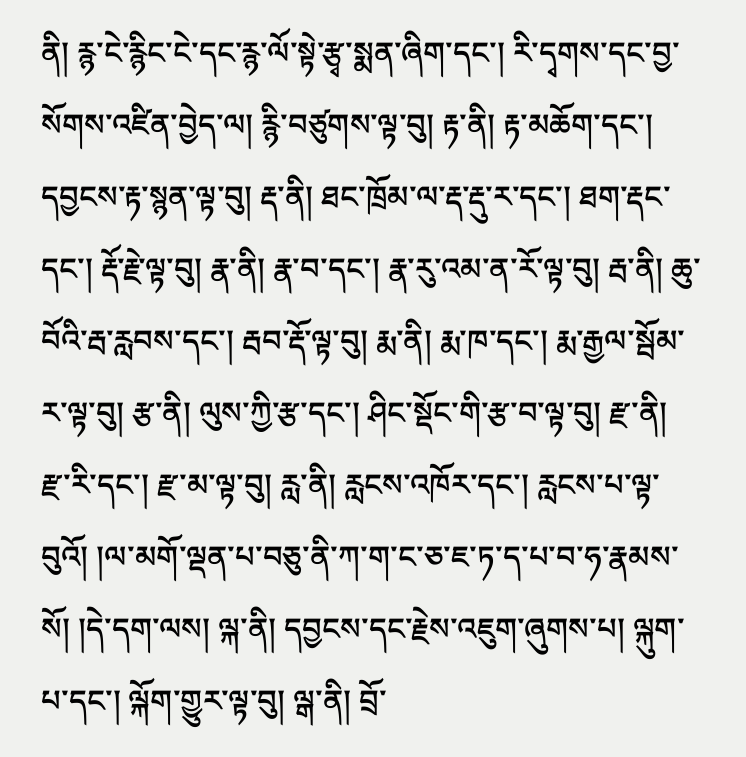ནི། རྙ་ངེ་རྙིང་ངེ་དང་རྙ་ལོ་སྟེ་རྩྭ་སྨན་ཞིག་དང་། རི་དྭགས་དང་བྱ་སོགས་འཛིན་བྱེད་ལ། རྙི་བཙུགས་ལྟ་བུ། རྟ་ནི། རྟ་མཆོག་དང་། དབྱངས་རྟ་སྙན་ལྟ་བུ། རྡ་ནི། ཐང་ཁྲོམ་ལ་རྡ་རྡུ་ར་དང་། ཐག་རྡང་དང་། རྡོ་རྗེ་ལྟ་བུ། རྣ་ནི། རྣ་བ་དང་། རྣ་རུ་འམ་ན་རོ་ལྟ་བུ། རྦ་ནི། ཆུ་བོའི་རྦ་རླབས་དང་། རྦབ་རྡོ་ལྟ་བུ། རྨ་ནི། རྨ་ཁ་དང་། རྨ་རྒྱལ་སྦོམ་ར་ལྟ་བུ། རྩ་ནི། ལུས་ཀྱི་རྩ་དང་། ཤིང་སྡོང་གི་རྩ་བ་ལྟ་བུ། རྫ་ནི། རྫ་རི་དང་། རྫ་མ་ལྟ་བུ། རླ་ནི། རླངས་འཁོར་དང་། རླངས་པ་ལྟ་བུའོ། །ལ་མགོ་ལྡན་པ་བཅུ་ནི་ཀ་ག་ང་ཅ་ཇ་ཏ་ད་པ་བ་ཧ་རྣམས་སོ། །དེ་དག་ལས། ལྐ་ནི། དབྱངས་དང་རྗེས་འཇུག་ཞུགས་པ། ལྐུག་པ་དང་། ལྐོག་གྱུར་ལྟ་བུ། ལྒ་ནི། བྲོ་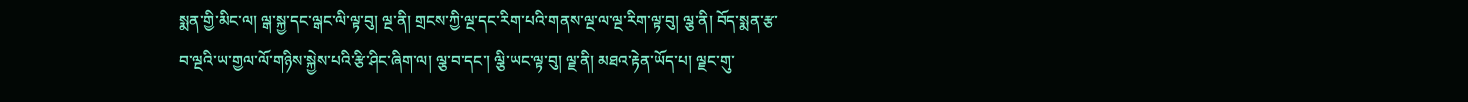སྨན་གྱི་མིང་ལ། ལྒ་སྐྱ་དང་ལྒང་ལི་ལྟ་བུ། ལྔ་ནི། གྲངས་ཀྱི་ལྔ་དང་རིག་པའི་གནས་ལྔ་ལ་ལྔ་རིག་ལྟ་བུ། ལྕ་ནི། བོད་སྨན་རྩ་བ་ལྔའི་ཡ་གྱལ་ལོ་གཉིས་སྐྱེས་པའི་རྩི་ཤིང་ཞིག་ལ། ལྕ་བ་དང་། ལྕི་ཡང་ལྟ་བུ། ལྗ་ནི། མཐའ་རྟེན་ཡོད་པ། ལྗང་གུ་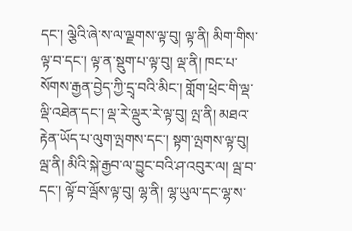དང་། ལྕེའི་ཞེ་ས་ལ་ལྗགས་ལྟ་བུ། ལྟ་ནི། མིག་གིས་ལྟ་བ་དང་། ལྟ་ན་སྡུག་པ་ལྟ་བུ། ལྡ་ནི། ཁང་པ་སོགས་རྒྱན་བྱེད་ཀྱི་དྲྭ་བའི་མིང་། གློག་ཕྲེང་གི་ལྡ་ལྡི་འཐེན་དང་། ལྡ་རེ་ལྡུར་རེ་ལྟ་བུ། ལྤ་ནི། མཐའ་རྟེན་ཡོད་པ་ལུག་ལྤགས་དང་། སྟག་ལྤགས་ལྟ་བུ། ལྦ་ནི། མིའི་སྐེ་རྒྱབ་ལ་བྱུང་བའི་ཤ་འབུར་ལ། ལྦ་བ་དང་། ལྟོ་བ་ལྦོས་ལྟ་བུ། ལྷ་ནི། ལྷ་ཡུལ་དང་ལྷ་ས་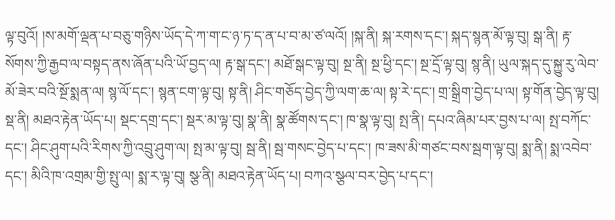ལྟ་བུའོ། །ས་མགོ་ལྡན་པ་བཅུ་གཉིས་ཡོད་དེ་ཀ་ག་ང་ཉ་ཏ་ད་ན་པ་བ་མ་ཙ་ལའོ། །སྐ་ནི། སྐ་རགས་དང་། སྐད་སྙན་མོ་ལྟ་བུ། སྒ་ནི། རྟ་སོགས་ཀྱི་རྒྱབ་ལ་བསྟད་ནས་ཞོན་པའི་ཡོ་བྱད་ལ། རྟ་སྒ་དང་། མཐོ་སྒང་ལྟ་བུ། སྔ་ནི། སྔ་ཕྱི་དང་། སྔ་དྲོ་ལྟ་བུ། སྙ་ནི། ཡུལ་སྐད་དུ་སྐྱུ་རུ་ལེབ་མོ་ཟེར་བའི་སྔོ་སྨན་ལ། སྙ་ལོ་དང་། སྙན་ངག་ལྟ་བུ། སྟ་ནི། ཤིང་གཅོད་བྱེད་ཀྱི་ལག་ཆ་ལ། སྟ་རེ་དང་། གྲ་སྒྲིག་བྱེད་པ་ལ། སྟ་གོན་བྱེད་ལྟ་བུ། སྡ་ནི། མཐའ་རྟེན་ཡོད་པ། སྡང་དགྲ་དང་། སྡར་མ་ལྟ་བུ། སྣ་ནི། སྣ་ཚོགས་དང་། ཁ་སྣ་ལྟ་བུ། སྤ་ནི། དཔའ་ཞིམ་པར་བྱས་པ་ལ། སྤ་བཀོང་དང་། ཤིང་ཤུག་པའི་རིགས་ཀྱི་འབྲུ་ཤུག་ལ། སྤ་མ་ལྟ་བུ། སྦ་ནི། སྦ་གསང་བྱེད་པ་དང་། ཁ་ཟས་མི་གཙང་བས་སྦག་ལྟ་བུ། སྨ་ནི། སྨ་འབེབ་དང་། མིའི་ཁ་འགྲམ་གྱི་སྤུ་ལ། སྨ་ར་ལྟ་བུ། སྩ་ནི། མཐའ་རྟེན་ཡོད་པ། བཀའ་སྩལ་བར་བྱེད་པ་དང་།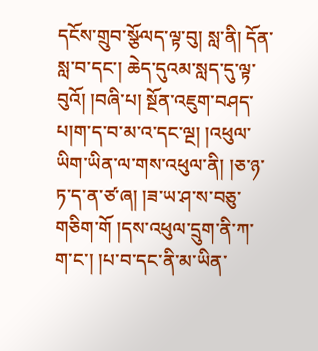དངོས་གྲུབ་སྩོལད་ལྟ་བུ། སླ་ནི། དོན་སླ་བ་དང་། ཆེད་དུའམ་སླད་དུ་ལྟ་བུའོ། །བཞི་པ། སྔོན་འཇུག་བཤད་པ།ག་ད་བ་མ་འ་དང་ལྔ། །འཕུལ་ཡིག་ཡིན་ལ་གས་འཕུལ་ནི། །ཅ་ཉ་ཏ་ད་ན་ཙ་ཞ། །ཟ་ཡ་ཤ་ས་བཅུ་གཅིག་གོ །དས་འཕུལ་དྲུག་ནི་ཀ་ག་ང་། །པ་བ་དང་ནི་མ་ཡིན་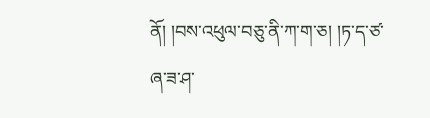ནོ། །བས་འཕུལ་བཅུ་ནི་ཀ་ག་ཅ། །ཏ་ད་ཙ་ཞ་ཟ་ཤ་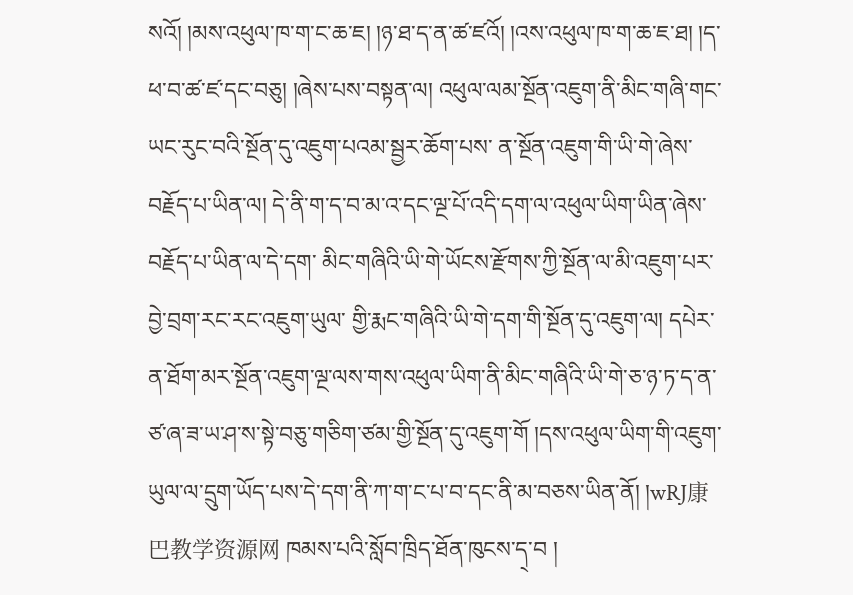སའོ། །མས་འཕུལ་ཁ་ག་ང་ཆ་ཇ། །ཉ་ཐ་ད་ན་ཚ་ཛའོ། །འས་འཕུལ་ཁ་ག་ཆ་ཇ་ཐ། །ད་ཕ་བ་ཚ་ཛ་དང་བཅུ། །ཞེས་པས་བསྟན་ལ། འཕུལ་ལམ་སྔོན་འཇུག་ནི་མིང་གཞི་གང་ཡང་རུང་བའི་སྔོན་དུ་འཇུག་པའམ་སྦྱར་ཆོག་པས་ ན་སྔོན་འཇུག་གི་ཡི་གེ་ཞེས་བརྗོད་པ་ཡིན་ལ། དེ་ནི་ག་ད་བ་མ་འ་དང་ལྔ་པོ་འདི་དག་ལ་འཕུལ་ཡིག་ཡིན་ཞེས་བརྗོད་པ་ཡིན་ལ་དེ་དག་ མིང་གཞིའི་ཡི་གེ་ཡོངས་རྫོགས་ཀྱི་སྔོན་ལ་མི་འཇུག་པར་བྱེ་བྲག་རང་རང་འཇུག་ཡུལ་ གྱི་རྨང་གཞིའི་ཡི་གེ་དག་གི་སྔོན་དུ་འཇུག་ལ། དཔེར་ན་ཐོག་མར་སྔོན་འཇུག་ལྔ་ལས་གས་འཕུལ་ཡིག་ནི་མིང་གཞིའི་ཡི་གེ་ཅ་ཉ་ཏ་ད་ན་ ཙ་ཞ་ཟ་ཡ་ཤ་ས་སྟེ་བཅུ་གཅིག་ཙམ་གྱི་སྔོན་དུ་འཇུག་གོ །དས་འཕུལ་ཡིག་གི་འཇུག་ཡུལ་ལ་དྲུག་ཡོད་པས་དེ་དག་ནི་ཀ་ག་ང་པ་བ་དང་ནི་མ་བཅས་ཡིན་ནོ། །wRJ康巴教学资源网 ཁམས་པའི་སློབ་ཁྲིད་ཐོན་ཁུངས་ད྄་བ །